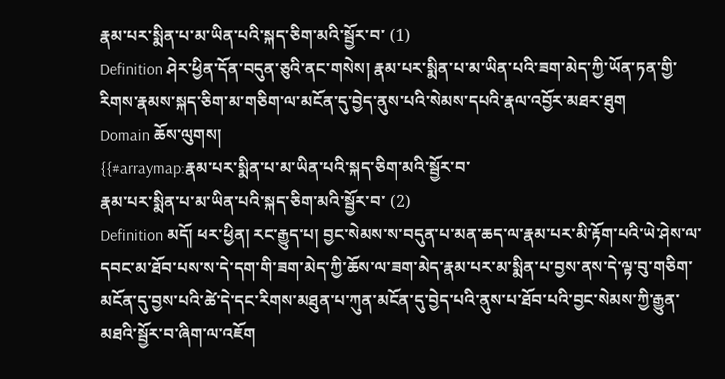རྣམ་པར་སྨིན་པ་མ་ཡིན་པའི་སྐད་ཅིག་མའི་སྦྱོར་བ་ (1)
Definition ཤེར་ཕྱིན་དོན་བདུན་ཅུའི་ནང་གསེས། རྣམ་པར་སྨིན་པ་མ་ཡིན་པའི་ཟག་མེད་ཀྱི་ཡོན་ཏན་གྱི་རིགས་རྣམས་སྐད་ཅིག་མ་གཅིག་ལ་མངོན་དུ་བྱེད་ནུས་པའི་སེམས་དཔའི་རྣལ་འབྱོར་མཐར་ཐུག
Domain ཆོས་ལུགས།
{{#arraymap:རྣམ་པར་སྨིན་པ་མ་ཡིན་པའི་སྐད་ཅིག་མའི་སྦྱོར་བ་
རྣམ་པར་སྨིན་པ་མ་ཡིན་པའི་སྐད་ཅིག་མའི་སྦྱོར་བ་ (2)
Definition མདོ། ཕར་ཕྱིན། རང་རྒྱུད་པ། བྱང་སེམས་ས་བདུན་པ་མན་ཆད་ལ་རྣམ་པར་མི་རྟོག་པའི་ཡེ་ཤེས་ལ་དབང་མ་ཐོབ་པས་ས་དེ་དག་གི་ཟག་མེད་ཀྱི་ཆོས་ལ་ཟག་མེད་རྣམ་པར་མ་སྨིན་པ་བྱས་ནས་དེ་ལྟ་བུ་གཅིག་མངོན་དུ་བྱས་པའི་ཚེ་དེ་དང་རིགས་མཐུན་པ་ཀུན་མངོན་དུ་བྱེད་པའི་ནུས་པ་ཐོབ་པའི་བྱང་སེམས་ཀྱི་རྒྱུན་མཐའི་སྦྱོར་བ་ཞིག་ལ་འཇོག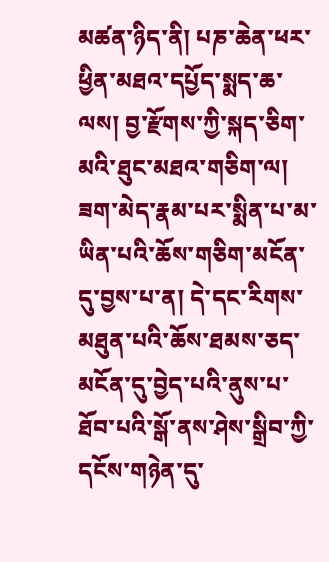མཚན་ཉིད་ནི། པཎ་ཆེན་ཕར་ཕྱིན་མཐའ་དཔྱོད་སྨད་ཆ་ལས། བྱ་རྫོགས་ཀྱི་སྐད་ཅིག་མའི་ཐུང་མཐའ་གཅིག་ལ། ཟག་མེད་རྣམ་པར་སྨིན་པ་མ་ཡིན་པའི་ཆོས་གཅིག་མངོན་དུ་བྱས་པ་ན། དེ་དང་རིགས་མཐུན་པའི་ཆོས་ཐམས་ཅད་མངོན་དུ་བྱེད་པའི་ནུས་པ་ཐོབ་པའི་སྒོ་ནས་ཤེས་སྒྲིབ་ཀྱི་དངོས་གཉེན་དུ་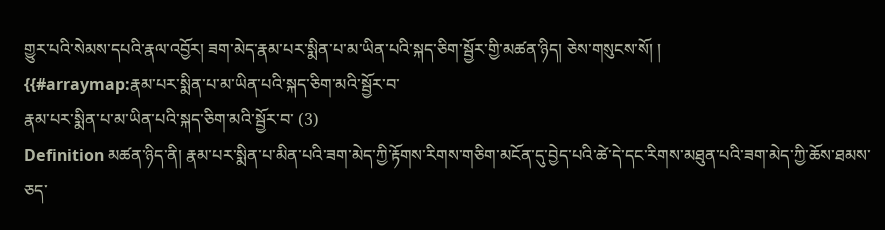གྱུར་པའི་སེམས་དཔའི་རྣལ་འབྱོར། ཟག་མེད་རྣམ་པར་སྨིན་པ་མ་ཡིན་པའི་སྐད་ཅིག་སྦྱོར་གྱི་མཚན་ཉིད། ཅེས་གསུངས་སོ། །
{{#arraymap:རྣམ་པར་སྨིན་པ་མ་ཡིན་པའི་སྐད་ཅིག་མའི་སྦྱོར་བ་
རྣམ་པར་སྨིན་པ་མ་ཡིན་པའི་སྐད་ཅིག་མའི་སྦྱོར་བ་ (3)
Definition མཚན་ཉིད་ནི། རྣམ་པར་སྨིན་པ་མིན་པའི་ཟག་མེད་ཀྱི་རྟོགས་རིགས་གཅིག་མངོན་དུ་བྱེད་པའི་ཚེ་དེ་དང་རིགས་མཐུན་པའི་ཟག་མེད་ཀྱི་ཆོས་ཐམས་ཅད་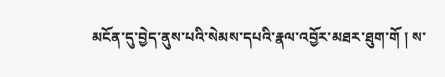མངོན་དུ་བྱེད་ནུས་པའི་སེམས་དཔའི་རྣལ་འབྱོར་མཐར་ཐུག་གོ ། ས་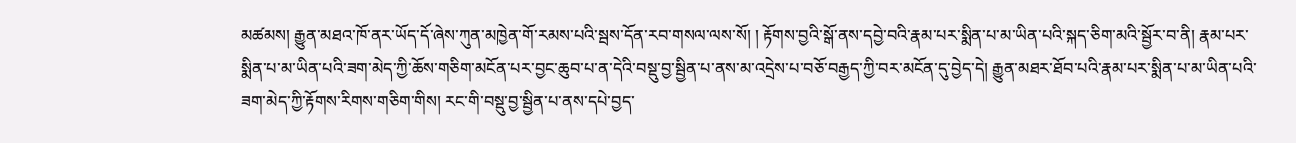མཚམས། རྒྱུན་མཐའ་ཁོ་ནར་ཡོད་དོ་ཞེས་ཀུན་མཁྱེན་གོ་རམས་པའི་སྦས་དོན་རབ་གསལ་ལས་སོ། ། རྟོགས་བྱའི་སྒོ་ནས་དབྱེ་བའི་རྣམ་པར་སྨིན་པ་མ་ཡིན་པའི་སྐད་ཅིག་མའི་སྦྱོར་བ་ནི། རྣམ་པར་སྨིན་པ་མ་ཡིན་པའི་ཟག་མེད་ཀྱི་ཆོས་གཅིག་མངོན་པར་བྱང་ཆུབ་པ་ན་དེའི་བསྡུ་བྱ་སྦྱིན་པ་ནས་མ་འདྲེས་པ་བཅོ་བརྒྱད་ཀྱི་བར་མངོན་དུ་བྱེད་དེ། རྒྱུན་མཐར་ཐོབ་པའི་རྣམ་པར་སྨིན་པ་མ་ཡིན་པའི་ཟག་མེད་ཀྱི་རྟོགས་རིགས་གཅིག་གིས། རང་གི་བསྡུ་བྱ་སྦྱིན་པ་ནས་དཔེ་བྱད་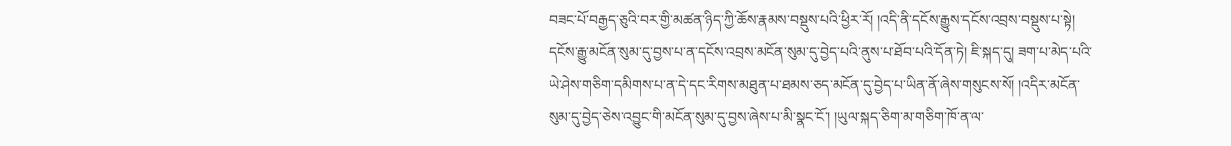བཟང་པོ་བརྒྱད་ཅུའི་བར་གྱི་མཚན་ཉིད་ཀྱི་ཆོས་རྣམས་བསྡུས་པའི་ཕྱིར་རོ། །འདི་ནི་དངོས་རྒྱུས་དངོས་འབྲས་བསྡུས་པ་སྟེ། དངོས་རྒྱུ་མངོན་སུམ་དུ་བྱས་པ་ན་དངོས་འབྲས་མངོན་སུམ་དུ་བྱེད་པའི་ནུས་པ་ཐོབ་པའི་དོན་ཏེ། ཇི་སྐད་དུ། ཟག་པ་མེད་པའི་ཡེ་ཤེས་གཅིག་དམིགས་པ་ན་དེ་དང་རིགས་མཐུན་པ་ཐམས་ཅད་མངོན་དུ་བྱེད་པ་ཡིན་ནོ་ཞེས་གསུངས་སོ། །འདིར་མངོན་སུམ་དུ་བྱེད་ཅེས་འབྱུང་གི་མངོན་སུམ་དུ་བྱས་ཞེས་པ་མི་སྣང་ངོ་། །ཡུལ་སྐད་ཅིག་མ་གཅིག་ཁོ་ན་ལ་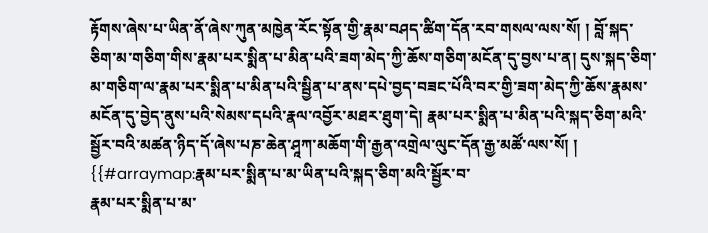རྟོགས་ཞེས་པ་ཡིན་ནོ་ཞེས་ཀུན་མཁྱེན་རོང་སྟོན་གྱི་རྣམ་བཤད་ཚིག་དོན་རབ་གསལ་ལས་སོ། ། བློ་སྐད་ཅིག་མ་གཅིག་གིས་རྣམ་པར་སྨིན་པ་མིན་པའི་ཟག་མེད་ཀྱི་ཆོས་གཅིག་མངོན་དུ་བྱས་པ་ན། དུས་སྐད་ཅིག་མ་གཅིག་ལ་རྣམ་པར་སྨིན་པ་མིན་པའི་སྦྱིན་པ་ནས་དཔེ་བྱད་བཟང་པོའི་བར་གྱི་ཟག་མེད་ཀྱི་ཆོས་རྣམས་མངོན་དུ་བྱེད་ནུས་པའི་སེམས་དཔའི་རྣལ་འབྱོར་མཐར་ཐུག་དེ། རྣམ་པར་སྨིན་པ་མིན་པའི་སྐད་ཅིག་མའི་སྦྱོར་བའི་མཚན་ཉིད་དོ་ཞེས་པཎ་ཆེན་ཤཱཀ་མཆོག་གི་རྒྱན་འགྲེལ་ལུང་དོན་རྒྱ་མཚོ་ལས་སོ། །
{{#arraymap:རྣམ་པར་སྨིན་པ་མ་ཡིན་པའི་སྐད་ཅིག་མའི་སྦྱོར་བ་
རྣམ་པར་སྨིན་པ་མ་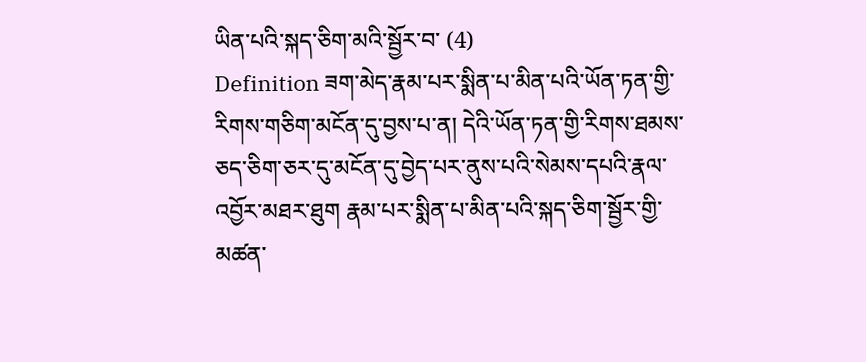ཡིན་པའི་སྐད་ཅིག་མའི་སྦྱོར་བ་ (4)
Definition ཟག་མེད་རྣམ་པར་སྨིན་པ་མིན་པའི་ཡོན་ཏན་གྱི་རིགས་གཅིག་མངོན་དུ་བྱས་པ་ན། དེའི་ཡོན་ཏན་གྱི་རིགས་ཐམས་ཅད་ཅིག་ཅར་དུ་མངོན་དུ་བྱེད་པར་ནུས་པའི་སེམས་དཔའི་རྣལ་འབྱོར་མཐར་ཐུག རྣམ་པར་སྨིན་པ་མིན་པའི་སྐད་ཅིག་སྦྱོར་གྱི་མཚན་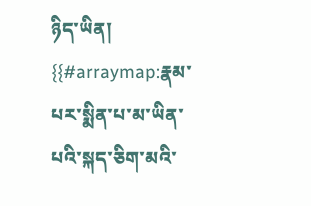ཉིད་ཡིན།
{{#arraymap:རྣམ་པར་སྨིན་པ་མ་ཡིན་པའི་སྐད་ཅིག་མའི་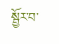སྦྱོར་བ་